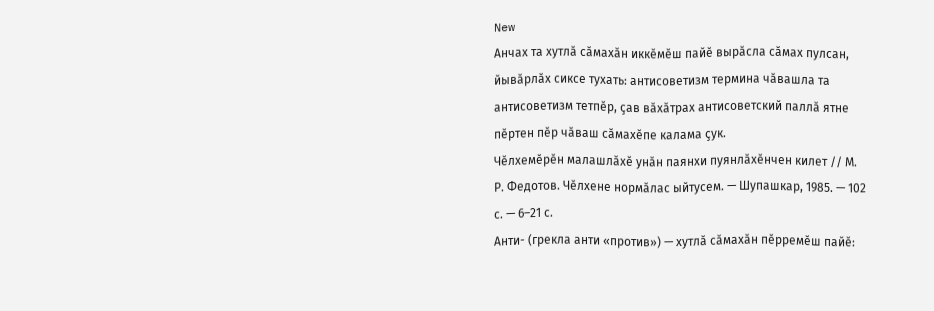New
Анчах та хутлӑ сӑмахӑн иккӗмӗш пайӗ вырӑсла сӑмах пулсан, йывӑрлӑх сиксе тухать: антисоветизм термина чӑвашла та антисоветизм тетпӗр, ҫав вӑхӑтрах антисоветский паллӑ ятне пӗртен пӗр чӑваш сӑмахӗпе калама ҫук.
Чӗлхемӗрӗн малашлӑхӗ унӑн паянхи пуянлӑхӗнчен килет // М. Р. Федотов. Чӗлхене нормӑлас ыйтусем. — Шупашкар, 1985. — 102 с. — 6–21 с.
Анти- (грекла анти «против») — хутлӑ сӑмахӑн пӗрремӗш пайӗ: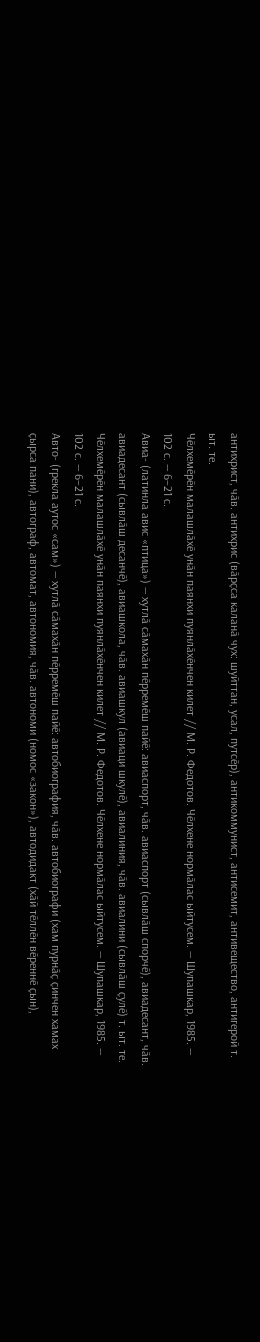антихрист, чӑв. антихрис (вӑрҫса каланӑ чух: шуйттан, усал, путсӗр), антикоммунист, антисемит, антивещество, антигерой т. ыт. те.
Чӗлхемӗрӗн малашлӑхӗ унӑн паянхи пуянлӑхӗнчен килет // М. Р. Федотов. Чӗлхене нормӑлас ыйтусем. — Шупашкар, 1985. — 102 с. — 6–21 с.
Авиа- (латинла авис «птица») — хутлӑ сӑмахӑн пӗрремӗш пайӗ: авиаспорт, чӑв. авиаспорт (сывлӑш спорчӗ), авиадесант, чӑв. авиадесант (сывлӑш десанчӗ), авиашкола, чӑв. авиашкул (авиаци шкулӗ), авиалиния, чӑв. авиалини (сывлӑш ҫулӗ) т. ыт. те.
Чӗлхемӗрӗн малашлӑхӗ унӑн паянхи пуянлӑхӗнчен килет // М. Р. Федотов. Чӗлхене нормӑлас ыйтусем. — Шупашкар, 1985. — 102 с. — 6–21 с.
Авто- (грекла аутос «сам») — хутлӑ сӑмахӑн пӗрремӗш пайӗ: автобиография, чӑв. автобиографи (хам пурнӑҫ ҫинчен хамах ҫырса пани), автограф, автомат, автономия, чӑв. автономи (номос «закон»), автодидакт (хӑй тӗллӗн вӗреннӗ ҫын),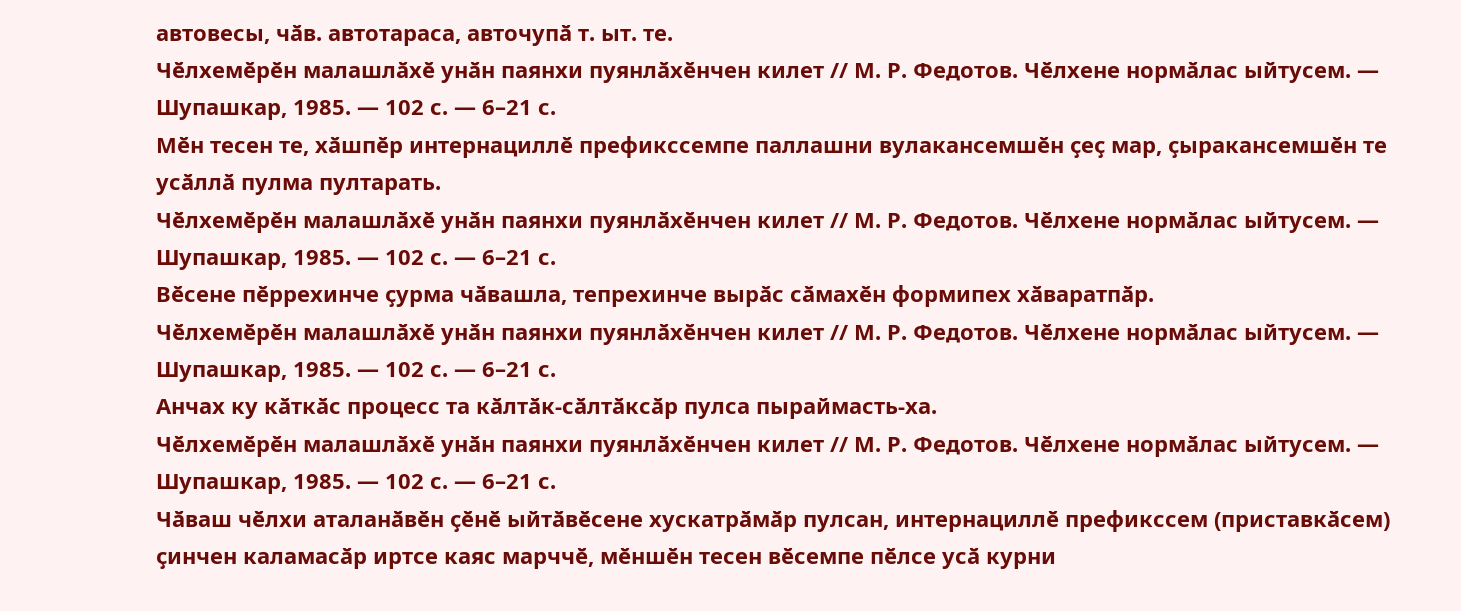автовесы, чӑв. автотараса, авточупӑ т. ыт. те.
Чӗлхемӗрӗн малашлӑхӗ унӑн паянхи пуянлӑхӗнчен килет // М. Р. Федотов. Чӗлхене нормӑлас ыйтусем. — Шупашкар, 1985. — 102 с. — 6–21 с.
Мӗн тесен те, хӑшпӗр интернациллӗ префикссемпе паллашни вулакансемшӗн ҫеҫ мар, ҫыракансемшӗн те усӑллӑ пулма пултарать.
Чӗлхемӗрӗн малашлӑхӗ унӑн паянхи пуянлӑхӗнчен килет // М. Р. Федотов. Чӗлхене нормӑлас ыйтусем. — Шупашкар, 1985. — 102 с. — 6–21 с.
Вӗсене пӗррехинче ҫурма чӑвашла, тепрехинче вырӑс сӑмахӗн формипех хӑваратпӑр.
Чӗлхемӗрӗн малашлӑхӗ унӑн паянхи пуянлӑхӗнчен килет // М. Р. Федотов. Чӗлхене нормӑлас ыйтусем. — Шупашкар, 1985. — 102 с. — 6–21 с.
Анчах ку кӑткӑс процесс та кӑлтӑк-сӑлтӑксӑр пулса пыраймасть-ха.
Чӗлхемӗрӗн малашлӑхӗ унӑн паянхи пуянлӑхӗнчен килет // М. Р. Федотов. Чӗлхене нормӑлас ыйтусем. — Шупашкар, 1985. — 102 с. — 6–21 с.
Чӑваш чӗлхи аталанӑвӗн ҫӗнӗ ыйтӑвӗсене хускатрӑмӑр пулсан, интернациллӗ префикссем (приставкӑсем) ҫинчен каламасӑр иртсе каяс марччӗ, мӗншӗн тесен вӗсемпе пӗлсе усӑ курни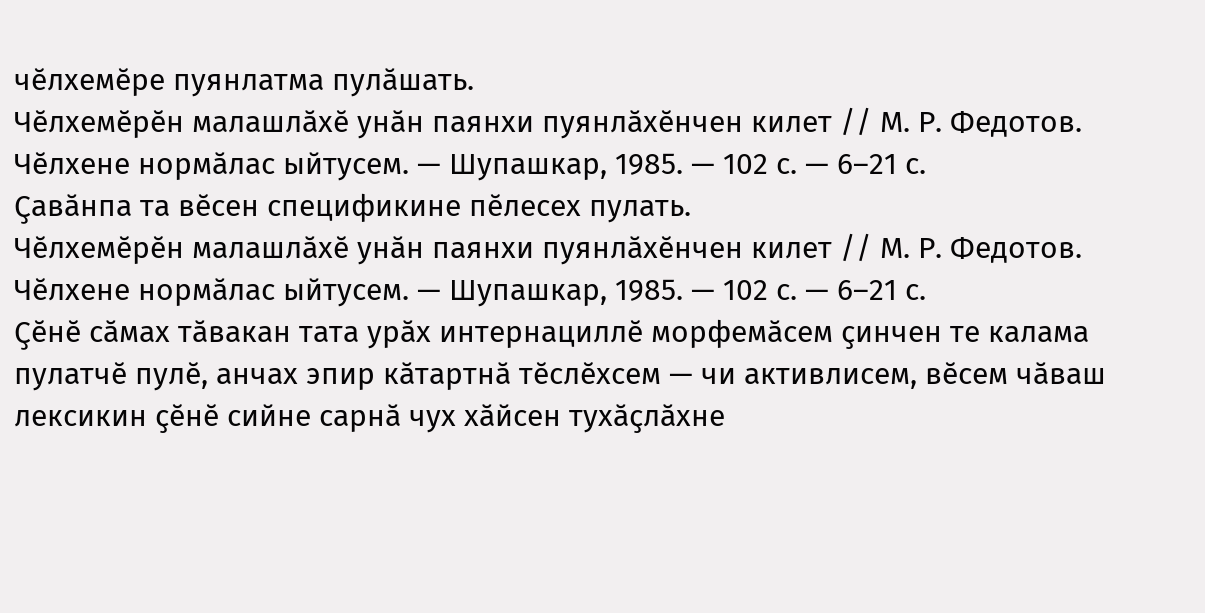чӗлхемӗре пуянлатма пулӑшать.
Чӗлхемӗрӗн малашлӑхӗ унӑн паянхи пуянлӑхӗнчен килет // М. Р. Федотов. Чӗлхене нормӑлас ыйтусем. — Шупашкар, 1985. — 102 с. — 6–21 с.
Ҫавӑнпа та вӗсен спецификине пӗлесех пулать.
Чӗлхемӗрӗн малашлӑхӗ унӑн паянхи пуянлӑхӗнчен килет // М. Р. Федотов. Чӗлхене нормӑлас ыйтусем. — Шупашкар, 1985. — 102 с. — 6–21 с.
Ҫӗнӗ сӑмах тӑвакан тата урӑх интернациллӗ морфемӑсем ҫинчен те калама пулатчӗ пулӗ, анчах эпир кӑтартнӑ тӗслӗхсем — чи активлисем, вӗсем чӑваш лексикин ҫӗнӗ сийне сарнӑ чух хӑйсен тухӑҫлӑхне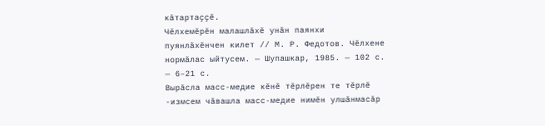кӑтартаҫҫӗ.
Чӗлхемӗрӗн малашлӑхӗ унӑн паянхи пуянлӑхӗнчен килет // М. Р. Федотов. Чӗлхене нормӑлас ыйтусем. — Шупашкар, 1985. — 102 с. — 6–21 с.
Вырӑсла масс-медие кӗнӗ тӗрлӗрен те тӗрлӗ -измсем чӑвашла масс-медие нимӗн улшӑнмасӑр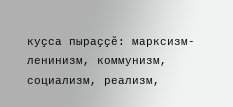куҫса пыраҫҫӗ: марксизм-ленинизм, коммунизм, социализм, реализм,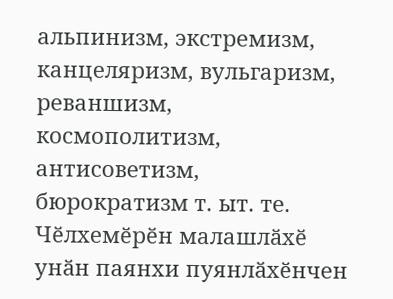альпинизм, экстремизм, канцеляризм, вульгаризм, реваншизм, космополитизм, антисоветизм, бюрократизм т. ыт. те.
Чӗлхемӗрӗн малашлӑхӗ унӑн паянхи пуянлӑхӗнчен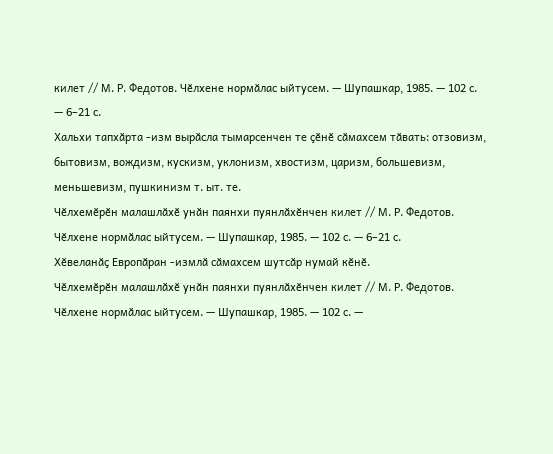килет // М. Р. Федотов. Чӗлхене нормӑлас ыйтусем. — Шупашкар, 1985. — 102 с. — 6–21 с.
Хальхи тапхӑрта -изм вырӑсла тымарсенчен те ҫӗнӗ сӑмахсем тӑвать: отзовизм, бытовизм, вождизм, кускизм, уклонизм, хвостизм, царизм, большевизм, меньшевизм, пушкинизм т. ыт. те.
Чӗлхемӗрӗн малашлӑхӗ унӑн паянхи пуянлӑхӗнчен килет // М. Р. Федотов. Чӗлхене нормӑлас ыйтусем. — Шупашкар, 1985. — 102 с. — 6–21 с.
Хӗвеланӑҫ Европӑран -измлӑ сӑмахсем шутсӑр нумай кӗнӗ.
Чӗлхемӗрӗн малашлӑхӗ унӑн паянхи пуянлӑхӗнчен килет // М. Р. Федотов. Чӗлхене нормӑлас ыйтусем. — Шупашкар, 1985. — 102 с. —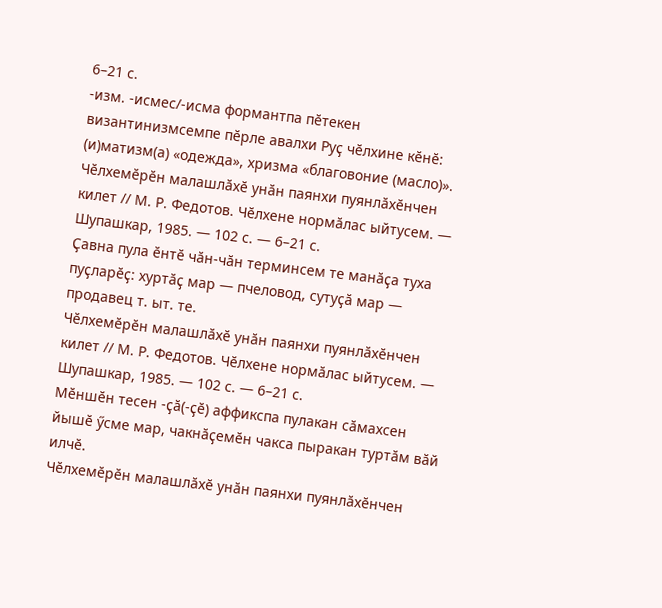6–21 с.
-изм. -исмес/-исма формантпа пӗтекен византинизмсемпе пӗрле авалхи Руҫ чӗлхине кӗнӗ: (и)матизм(а) «одежда», хризма «благовоние (масло)».
Чӗлхемӗрӗн малашлӑхӗ унӑн паянхи пуянлӑхӗнчен килет // М. Р. Федотов. Чӗлхене нормӑлас ыйтусем. — Шупашкар, 1985. — 102 с. — 6–21 с.
Ҫавна пула ӗнтӗ чӑн-чӑн терминсем те манӑҫа туха пуҫларӗҫ: хуртӑҫ мар — пчеловод, сутуҫӑ мар — продавец т. ыт. те.
Чӗлхемӗрӗн малашлӑхӗ унӑн паянхи пуянлӑхӗнчен килет // М. Р. Федотов. Чӗлхене нормӑлас ыйтусем. — Шупашкар, 1985. — 102 с. — 6–21 с.
Мӗншӗн тесен -ҫӑ(-ҫӗ) аффикспа пулакан сӑмахсен йышӗ ӳсме мар, чакнӑҫемӗн чакса пыракан туртӑм вӑй илчӗ.
Чӗлхемӗрӗн малашлӑхӗ унӑн паянхи пуянлӑхӗнчен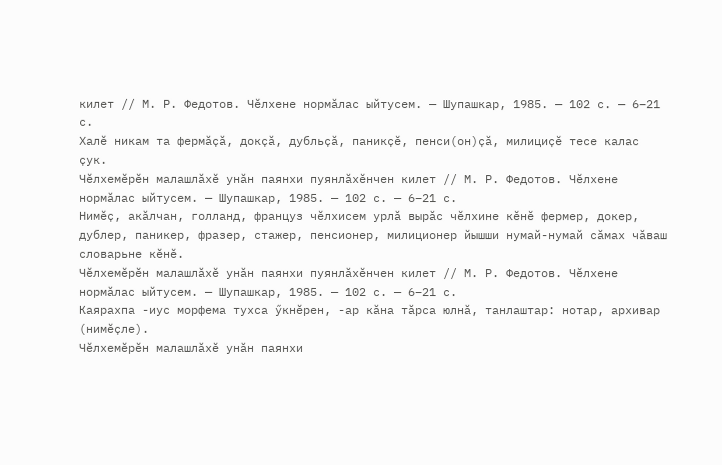килет // М. Р. Федотов. Чӗлхене нормӑлас ыйтусем. — Шупашкар, 1985. — 102 с. — 6–21 с.
Халӗ никам та фермӑҫӑ, докҫӑ, дубльҫӑ, паникҫӗ, пенси(он)ҫӑ, милициҫӗ тесе калас ҫук.
Чӗлхемӗрӗн малашлӑхӗ унӑн паянхи пуянлӑхӗнчен килет // М. Р. Федотов. Чӗлхене нормӑлас ыйтусем. — Шупашкар, 1985. — 102 с. — 6–21 с.
Нимӗҫ, акӑлчан, голланд, француз чӗлхисем урлӑ вырӑс чӗлхине кӗнӗ фермер, докер, дублер, паникер, фразер, стажер, пенсионер, милиционер йышши нумай-нумай сӑмах чӑваш словарьне кӗнӗ.
Чӗлхемӗрӗн малашлӑхӗ унӑн паянхи пуянлӑхӗнчен килет // М. Р. Федотов. Чӗлхене нормӑлас ыйтусем. — Шупашкар, 1985. — 102 с. — 6–21 с.
Каярахпа -иус морфема тухса ӳкнӗрен, -ар кӑна тӑрса юлнӑ, танлаштар: нотар, архивар (нимӗҫле).
Чӗлхемӗрӗн малашлӑхӗ унӑн паянхи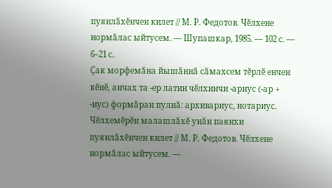пуянлӑхӗнчен килет // М. Р. Федотов. Чӗлхене нормӑлас ыйтусем. — Шупашкар, 1985. — 102 с. — 6–21 с.
Ҫак морфемӑна йышӑннӑ сӑмахсем тӗрлӗ енчен кӗнӗ, анчах та -ер латин чӗлхинчи -ариус (-ар + -иус) формӑран пулнӑ: архивариус, нотариус.
Чӗлхемӗрӗн малашлӑхӗ унӑн паянхи пуянлӑхӗнчен килет // М. Р. Федотов. Чӗлхене нормӑлас ыйтусем. —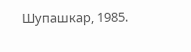Шупашкар, 1985.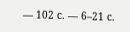— 102 с. — 6–21 с.